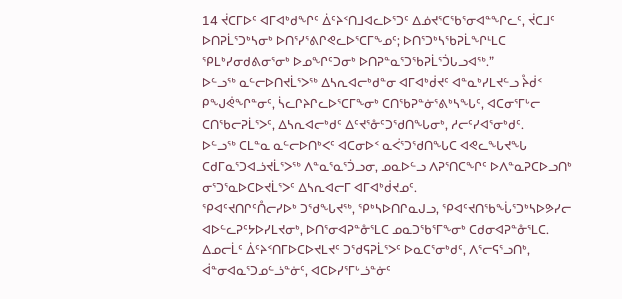14 ᔫᑕᒥᐅᑦ ᐊᒥᐊᒃᑯᖏᑦ ᐄᑦᔨᑉᑎᒧᐊᓚᐅᕐᑐᑦ ᐃᓅᔪᕐᑕᖃᕐᓂᐊᓐᖏᓚᑦ, ᔫᑕᒧᑦ ᐅᑎᕈᒫᕐᑐᒃᓴᓂᒃ ᐅᑎᕐᓯᕐᕕᒋᕙᓚᐅᕐᑕᒥᖕᓄᑦ; ᐅᑎᕐᑐᒃᓴᖃᕈᒫᖏᒻᒪᑕ ᕿᒪᒃᓯᓂᑯᕕᓂᕐᓂᒃ ᐅᓄᖏᑦᑐᓂᒃ ᐅᑎᕈᓐᓇᕐᑐᖃᕈᒫᕐᑑᒐᓗᐊᖅ.”
ᐅᓪᓗᖅ ᓇᓪᓕᐅᑎᔪᒫᕐᐳᖅ ᐃᓴᕆᐊᓕᒃᑯᓐᓂ ᐊᒥᐊᒃᑰᔪᑦ ᐊᓐᓇᒃᓯᒪᔪᓪᓗ ᔧᑰᑉ ᑭᖑᕚᖏᓐᓂᑦ, ᓵᓚᒋᔨᒋᓚᐅᕐᑕᒥᖕᓂᒃ ᑕᑎᖃᕈᓐᓃᕐᕕᒃᓴᖓᑦ, ᐊᑕᓂᕐᒥᒡᓕ ᑕᑎᖃᓕᕈᒫᕐᐳᑦ, ᐃᓴᕆᐊᓕᒃᑯᑦ ᐃᑦᔪᕐᓁᑦᑐᖁᑎᖓᓂᒃ, ᓱᓕᑦᓯᐊᕐᓂᒃᑯᑦ.
ᐅᓪᓗᖅ ᑕᒪᓐᓇ ᓇᓪᓕᐅᑎᒃᐸᑦ ᐊᑕᓂᐅᑉ ᓇᐹᕐᑐᖁᑎᖓᑕ ᐊᕙᓚᖓᔪᖓ ᑕᑯᒥᓇᕐᑐᐊᓘᔪᒫᕐᐳᖅ ᐱᓐᓇᕐᓇᕐᑑᓗᓂ, ᓄᓇᐅᓪᓗ ᐱᕈᕐᑎᑕᖏᑦ ᐅᐱᓐᓇᕈᑕᐅᓗᑎᒃ ᓂᕐᑐᕐᓇᐅᑕᐅᔪᒫᕐᐳᑦ ᐃᓴᕆᐊᓕᒥ ᐊᒥᐊᒃᑰᔪᓄᑦ.
ᕿᐊᑦᔪᑎᒋᑦᑍᓕᓯᐅᒃ ᑐᖁᖓᔪᖅ, ᕿᒃᓴᐅᑎᒋᓇᒍᓗ, ᕿᐊᑦᔪᑎᖃᖔᕐᑐᒃᓴᐅᕗᓯᓕ ᐊᐅᓪᓚᕈᑦᔭᐅᓯᒪᔪᓂᒃ, ᐅᑎᕐᓂᐊᕈᓐᓁᕐᒪᑕ ᓄᓇᑐᖃᕐᒥᖕᓂᒃ ᑕᑯᓂᐊᕈᓐᓁᕐᒪᑕ.
ᐃᓄᓕᒫᑦ ᐄᑦᔨᑉᑎᒥᐅᑕᐅᔪᒪᔪᑦ ᑐᖁᕋᕈᒫᕐᐳᑦ ᐅᓇᑕᕐᓂᒃᑯᑦ, ᐱᕐᓕᕋᕐᓗᑎᒃ, ᐋᓐᓂᐊᓇᕐᑐᓄᓪᓘᓐᓃᑦ, ᐊᑕᐅᓯᕐᒥᒡᓘᓐᓃᑦ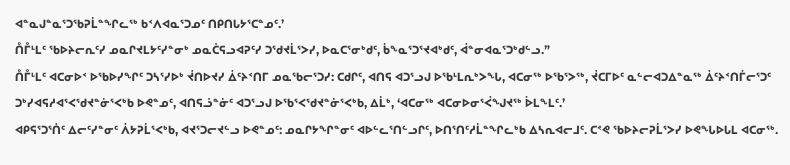ᐊᓐᓇᒍᓐᓇᕐᑐᖃᕈᒫᓐᖏᓚᖅ ᑲᑉᐱᐊᓇᕐᑐᓄᑦ ᑎᑭᑎᒐᔭᕐᑕᓐᓄᑦ.’
ᑍᒤᒻᒪᑦ ᖃᐅᔨᓕᕆᑦᓯ ᓄᓇᒋᔪᒪᔭᑦᓯᓐᓂᒃ ᓄᓇᑖᕋᓗᐊᕈᑦᓯ ᑐᖁᔪᒫᕐᐳᓯ, ᐅᓇᑕᕐᓂᒃᑯᑦ, ᑳᖕᓇᕐᑐᕐᔪᐊᒃᑯᑦ, ᐋᓐᓂᐊᓇᕐᑐᒃᑯᓪᓗ.”
ᑍᒤᒻᒪᑦ ᐊᑕᓂᐅᑉ ᐅᖃᐅᓯᖏᑦ ᑐᓴᕐᓯᐅᒃ ᔫᑎᐅᔪᓯ ᐄᑦᔨᑉᑎᒥ ᓄᓇᖃᓕᕐᑐᓯ: ᑕᑯᒋᑦ, ᐊᑎᕋ ᐊᑐᕐᓗᒍ ᐅᖃᒻᒪᕆᒃᐳᖓ, ᐊᑕᓂᖅ ᐅᖃᕐᐳᖅ, ᔫᑕᒥᐅᑦ ᓇᓪᓕᐊᑐᐃᓐᓇᖅ ᐄᑦᔨᑉᑎᒦᓕᕐᑐᑦ ᑐᒃᓯᐊᕋᓱᐊᕐᐸᖁᔪᓐᓃᕐᐸᒃᑲ ᐅᕙᓐᓄᑦ, ᐊᑎᕋᓘᓐᓃᑦ ᐊᑐᕐᓗᒍ ᐅᖃᕐᐸᖁᔪᓐᓃᕐᐸᒃᑲ, ᐃᒫᒃ, ‘ᐊᑕᓂᖅ ᐊᑕᓂᐅᓂᕐᐹᖑᔪᖅ ᐆᒪᖕᒪᑦ.’
ᐊᑭᕋᕐᑐᕐᑏᑦ ᐃᓕᑦᓯᓐᓂᑦ ᐲᔭᕈᒫᕐᐸᒃᑲ, ᐊᔪᕐᑐᓕᔪᓪᓗ ᐅᕙᓐᓄᑦ: ᓄᓇᒋᔭᖏᓐᓂᑦ ᐊᐅᓪᓚᕐᑎᓪᓗᒋᑦ, ᐅᑎᕐᑎᑦᓱᒫᓐᖏᓚᒃᑲ ᐃᓴᕆᐊᓕᒧᑦ. ᑕᕝᕙ ᖃᐅᔨᓕᕈᒫᕐᐳᓯ ᐅᕙᖓᐅᒐᒪ ᐊᑕᓂᖅ.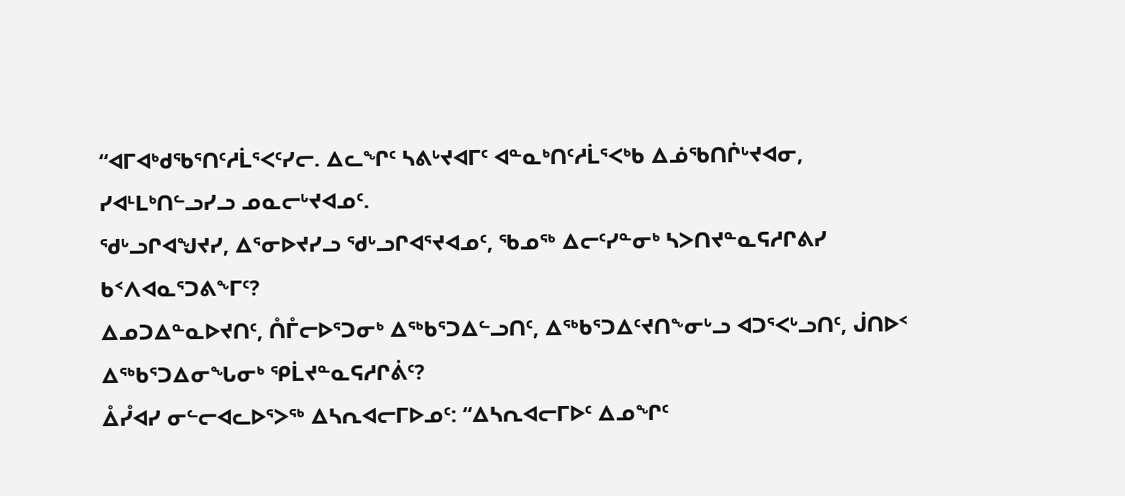“ᐊᒥᐊᒃᑯᖃᕐᑎᑦᓱᒫᕐᐸᑦᓯᓕ. ᐃᓚᖏᑦ ᓴᕕᒡᔪᐊᒥᑦ ᐊᓐᓇᒃᑎᑦᓱᒫᕐᐸᒃᑲ ᐃᓅᖃᑎᒌᒡᔪᐊᓂ, ᓯᐊᒻᒪᒃᑎᓪᓗᓯᓗ ᓄᓇᓕᒡᔪᐊᓄᑦ.
ᖁᒡᓗᒋᐊᖑᔪᓯ, ᐃᕐᓂᐅᔪᓯᓗ ᖁᒡᓗᒋᐊᕐᔪᐊᓄᑦ, ᖃᓄᖅ ᐃᓕᑦᓯᓐᓂᒃ ᓴᐳᑎᔪᓐᓇᕋᓱᒋᕕᓯ ᑲᑉᐱᐊᓇᕐᑐᕕᖕᒥᑦ?
ᐃᓄᑐᐃᓐᓇᐅᔪᑎᑦ, ᑍᒤᓕᐅᕐᑐᓂᒃ ᐃᖅᑲᕐᑐᐃᓪᓗᑎᑦ, ᐃᖅᑲᕐᑐᐃᑦᔪᑎᖕᓂᒡᓗ ᐊᑐᕐᐸᒡᓗᑎᑦ, ᒎᑎᐅᑉ ᐃᖅᑲᕐᑐᐃᓂᖓᓂᒃ ᕿᒫᔪᓐᓇᕋᓱᒋᕖᑦ?
ᐂᓮᐊᓯ ᓂᓪᓕᐊᓚᐅᕐᐳᖅ ᐃᓴᕆᐊᓕᒥᐅᓄᑦ: “ᐃᓴᕆᐊᓕᒥᐅᑦ ᐃᓄᖏᑦ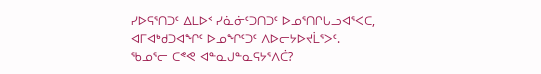ᓯᐅᕋᕐᑎᑐᑦ ᐃᒪᐅᑉ ᓯᓈᓃᑦᑐᑎᑐᑦ ᐅᓄᕐᑎᒋᒐᓗᐊᕐᐸᑕ, ᐊᒥᐊᒃᑯᑐᐊᖏᑦ ᐅᓄᖏᑦᑐᑦ ᐱᐅᓕᔭᐅᔪᒫᕐᐳᑦ.
ᖃᓄᕐᓕ ᑕᕝᕙ ᐊᓐᓇᒍᓐᓇᕋᔭᕐᐱᑖ?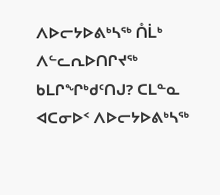ᐱᐅᓕᔭᐅᕕᒃᓴᖅ ᑍᒫᒃ ᐱᓪᓚᕆᐅᑎᒋᔪᖅ ᑲᒪᒋᖏᒃᑯᑦᑎᒍ? ᑕᒪᓐᓇ ᐊᑕᓂᐅᑉ ᐱᐅᓕᔭᐅᕕᒃᓴᖅ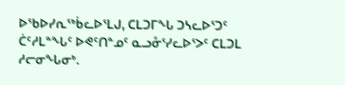ᐅᖃᐅᓯᕆᖅᑳᓚᐅᕐᒪᒍ, ᑕᒪᑐᒥᖓ ᑐᓴᓚᐅᕐᑐᑦ ᑖᑦᓱᒪᓐᖓᑦ ᐅᕙᑦᑎᓐᓄᑦ ᓇᓗᓁᕐᓯᓚᐅᕐᐳᑦ ᑕᒪᑐᒪ ᓱᓕᓂᖓᓂᒃ.